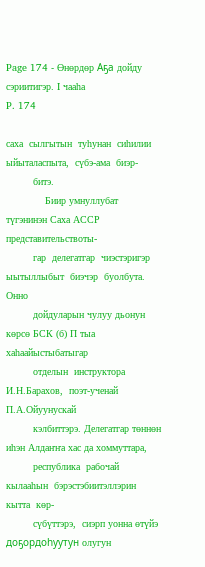Page 174 - Өнөрдөр Аҕа дойду сэриитигэр. I чааһа
P. 174

саха  сылгытын  туһунан  сиһилии  ыйыталаспыта,  сүбэ-ама  биэр-
         битэ.
             Биир умнуллубат түгэнинэн Саха АССР представительствоты-
         гар  делегатгар  чиэстэригэр  ыытыллыбыт  биэчэр  буолбута.  Онно
         дойдуларын чулуу дьонун көрсө БСК (б) П тыа хаһаайыстыбатыгар
         отделын  инструктора  И.Н.Барахов,  поэт-ученай  П.А.Ойуунускай
         кэлбиттэрэ. Делегатгар төннөн  иһэн Алдаҥҥа хас да хоммуттара,
         республика  рабочай  кылааһын  бэрэстэбиитэллэрин  кытта  көр-
         сүбүттэрэ,  сиэрп уонна өтүйэ доҕордоһуутун олугун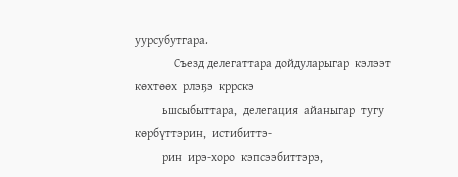уурсубутгара.
             Съезд делегаттара дойдуларыгар  кэлээт  көхтөөх  рлэҕэ  кррскэ
         ьшсыбыттара,  делегация  айаныгар  тугу  көрбүттэрин,  истибиттэ-
         рин  ирэ-хоро  кэпсээбиттэрэ,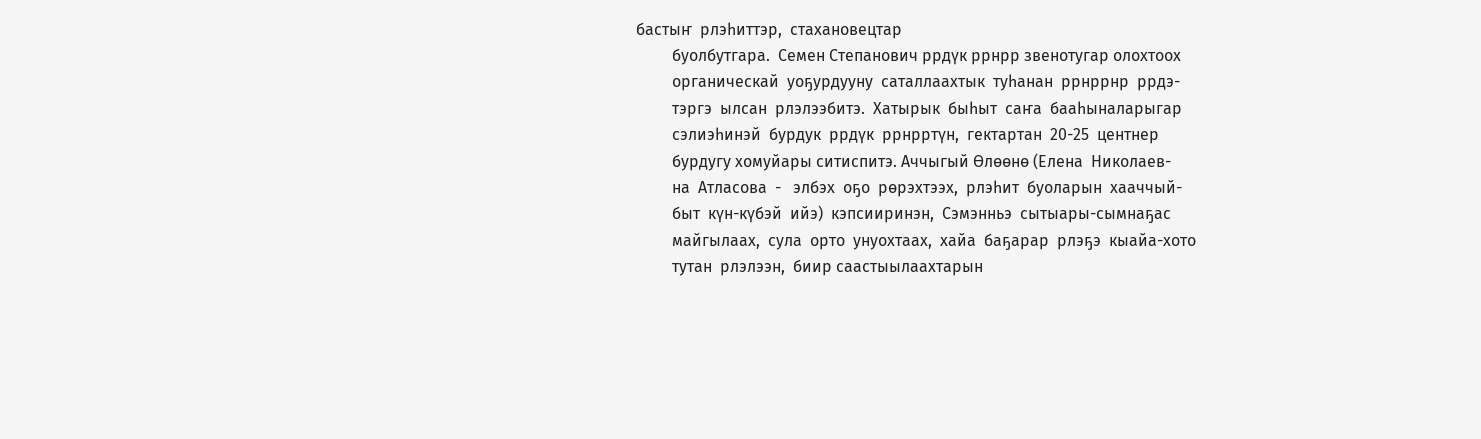бастыҥ  рлэһиттэр,  стахановецтар
         буолбутгара.  Семен Степанович ррдүк ррнрр звенотугар олохтоох
         органическай  уоҕурдууну  саталлаахтык  туһанан  ррнррнр  ррдэ-
         тэргэ  ылсан  рлэлээбитэ.  Хатырык  быһыт  саҥа  бааһыналарыгар
         сэлиэһинэй  бурдук  ррдүк  ррнрртүн,  гектартан  20-25  центнер
         бурдугу хомуйары ситиспитэ. Аччыгый Өлөөнө (Елена  Николаев-
         на  Атласова  -   элбэх  оҕо  рөрэхтээх,  рлэһит  буоларын  хааччый-
         быт  күн-күбэй  ийэ)  кэпсииринэн,  Сэмэнньэ  сытыары-сымнаҕас
         майгылаах,  сула  орто  унуохтаах,  хайа  баҕарар  рлэҕэ  кыайа-хото
         тутан  рлэлээн,  биир саастыылаахтарын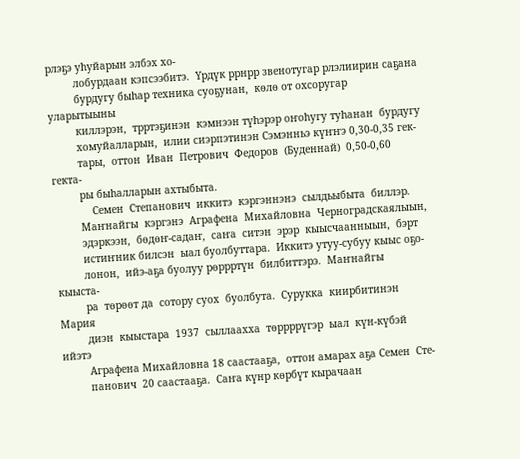рлэҕэ уһуйарын элбэх хо-
         лобурдаан кэпсээбитэ.  Үрдүк ррнрр звенотугар рлэлиирин саҕана
         бурдугу быһар техника суоҕунан,  көлө от охсоругар  уларытыыны
         киллэрэн,  трртэҕинэн  кэмнээн түһэрэр оҥоһугу туһанан  бурдугу
         хомуйалларын,  илии сиэрпэтинэн Сэмэнньэ күҥҥэ 0,30-0,35 гек-
         тары,  оттон  Иван  Петрович  Федоров  (Буденнай)  0,50-0,60 гекта-
         ры быһалларын ахтыбыта.
             Семен  Степанович  иккитэ  кэргэннэнэ  сылдьыбыта  биллэр.
         Маҥнайгы  кэргэнэ  Аграфена  Михайловна  Черноградскаялыын,
         эдэркээн,  бөдөҥ-садаҥ,  саҥа  ситэн  эрэр  кыысчаанныын,  бэрт
         истиҥник билсэн  ыал буолбуттара.  Иккитэ утуу-субуу кыыс оҕо-
         лонон,  ийэ-аҕа буолуу рөррртүн  билбиттэрэ.  Маҥнайгы  кыыста-
         ра  төрөөт да  сотору суох  буолбута.  Сурукка  киирбитинэн  Мария
         диэн  кыыстара  1937  сыллаахха  төррррүгэр  ыал  күн-күбэй  ийэтэ
         Аграфена Михайловна 18 саастааҕа,  оттон амарах аҕа Семен  Сте-
         панович  20 саастааҕа.  Саҥа күнр көрбүт кырачаан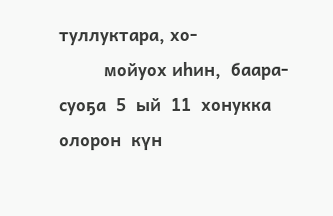туллуктара, хо-
         мойуох иһин,  баара-суоҕа  5  ый  11  хонукка  олорон  күн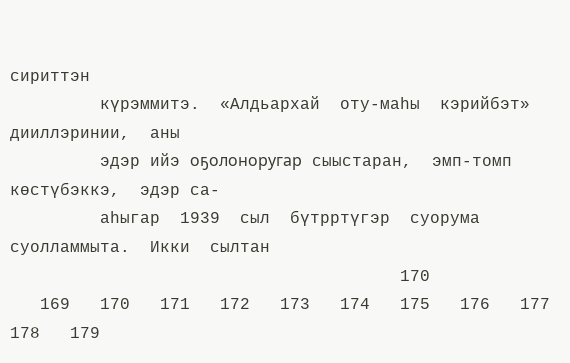сириттэн
         күрэммитэ.  «Алдьархай  оту-маһы  кэрийбэт»  дииллэринии,  аны
         эдэр ийэ оҕолоноругар сыыстаран,  эмп-томп көстүбэккэ,  эдэр са-
         аһыгар  1939  сыл  бүтрртүгэр  суорума  суолламмыта.  Икки  сылтан
                                       170
   169   170   171   172   173   174   175   176   177   178   179